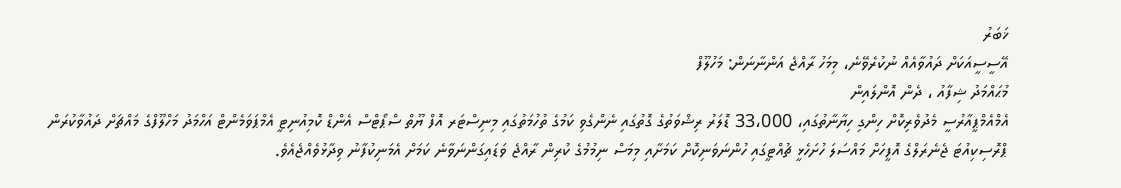ޚަބަރު
އޭސީސީއަކަށް ދައުވާއެއް ނުކުރެވޭނެ، މިމަހު ރާއްޖެ އަންނާނަން: މަހުލޫފް
މުޙައްމަދު ޝިފާއު ، ދެން އޮންލައިން
އެމްއެމްޕީއާރުސީ މެދުވެރިކޮށް ހިންގި ހިޔާނާތުގައި، 33،000 ޑޮލަރު ރިޝްވަތުގެ ގޮތުގައި ނެންގެވި ކަމުގެ ތުހުމަތުގައި މިނިސްޓަރ އޮފް ޔޫތް ސްޕޯޓްސް އެންޑް ކޮމިއުނިޓީ އެމްޕަވަމެންޓް އަހްމަދު މަހްލޫފްގެ މައްޗަށް ދައުވާކުރަން ޕްރޮސިކިއުޓަ ޖެނެރަލްގެ އޮފީހަށް މައްސަލަ ހުށަހެޅީ ޗުއްޓީގައި ހުންނަވަނިކޮށް ކަމަށާއި މިމަސް ނިމުމުގެ ކުރިން ރާއްޖެ ވަޑައިގަންނަވާނެ ކަމަށް އެމަނިކުފާނު ވިދާޅުވެއްޖެއެވެ.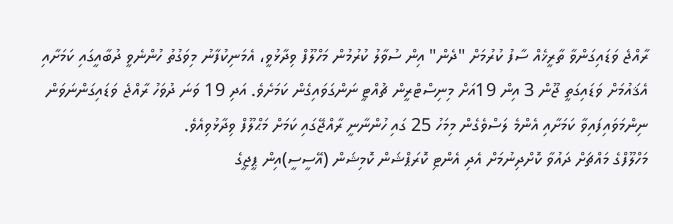ރާއްޖެ ވަޑައިގަންވާ ތާރީޚެއް ސާފު ކުރުމަށް "ދެން" އިން ސުވާލު ކުރުމުން މަހްލޫފް ވިދާޅުވީ، އެމަނިކުފާނު މިވަގުތު ހުންނެވީ ދުބާއީގައި ކަމަށާއި އެޤައުމަށް ވަޑައިގަތީ ޖޫން 3 އިން 19އަށް މިނިސްޓްރީން ޗުއްޓީ ނަންގަވައިގެން ކަމަށެވެ. އަދި 19 ވަނަ ދުވަހު ރާއްޖެ ވަޑައިގަންނަވަން ނިންމަވައިފައިވާ ކަމަށާއި އެންމެ ލަސްވެގެން މިމަހު 25 ގައި ހުންނާނީ ރާއްޖޭގައި ކަމަށް މަޙްލޫފް ވިދާޅުވިއެވެ.
މަހްލޫފްގެ މައްޗަށް ދައުވާ ކޮށްދިނުމަށް އެދި އެންޓި ކޮރަޕްޝަން ކޮމިޝަން (އޭސީސީ)އިން ޕީޖީގެ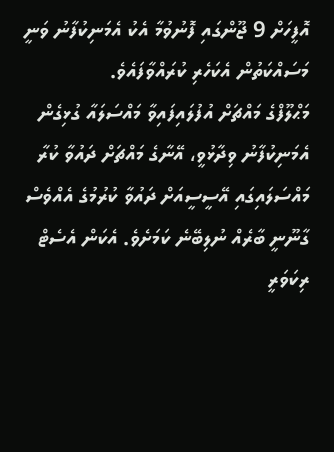އޮފީހަށް 9 ޖޫންގައި ފޮނުވުމާ އެކު އެމަނިކުފާނު ވަނީ މަސައްކަތުން އެކަހެރި ކުރައްވާފައެވެ.
މަޙްލޫފްގެ މައްޗަށް އުފުލައިފައިވާ މައްސަލައާ ގުޅިގެން އެމަނިކުފާނު ވިދާޅުވީ، އޭނާގެ މައްޗަށް ދައުވާ ކުރާ މައްސަލައިގައި އޭސީސީއަށް ދައުވާ ކުރުމުގެ އެއްވެސް ގާނޫނީ ބާރެއް ނުލިބޭނެ ކަމަށެވެ. އެކަން އެސެޓް ރިކަވަރީ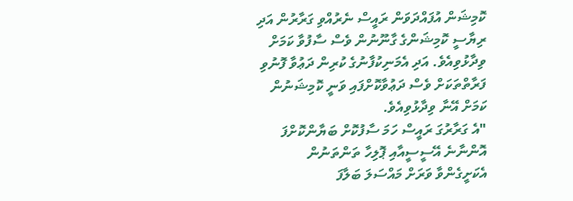ކޮމިޝަން އުފައްދަވަން ރައީސް ނެރުއްވި ގަރާރުން އަދި ރިޔާސީ ކޮމިޝަންގެ ގާނޫނުން ވެސް ސާފުވާ ކަމަށް ވިދާޅުވިއެވެ. އަދި އެމަނިކުފާނުގެ ކުރިން ދަޢުވާ ފޮނުވި ފަރާތްތަކަށް ވެސް ދަޢުވާކޮށްފައި ވަނީ ކޮމިޝަނުން ކަމަށް އޭނާ ވިދާޅުވިއެވެ.
"އެ ގަރާރުގަ ރައީސް ހަމަ ސާފުކޮށް ބަޔާންކޮށްފަ އޮންނާނެ އޭސީސީއާއި ޕޮލިހާ ތަންތަނުން އެކަށީގެންވާ ވަރަށް މައްސަލަ ބަލާފަ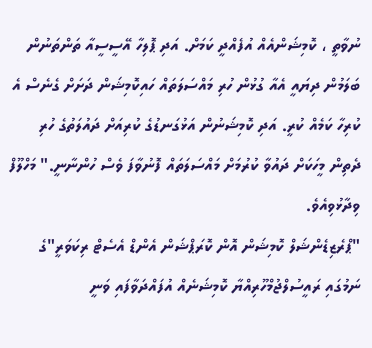ނުވާތީ ، ކޮމިޝަންއެއް އުފެއްދީ ކަމަށް. އަދި ޕޮލިހާ އޭސީސީއާ ތަންތަނުން ބަލަމުން ދިޔައީ އެއާ ގުޅުން ހުރި މައްސަލަތައް ހައިކޮމިޝަން ދަށަށް ގެނެސް އެ ކުރިހާ ކަމެއް ކުރީ. އަދި ކޮމިޝަނުން އަޅުގަނޑުގެ ކުރިއަށް ދައުލަތުގެ ހުރި ދެތިން މީހަކަށް ދައުވާ ކުރުމަށް މައްސަލަތައް ފޮނުވާފަ ވެސް ހުންނާނީ." މަހްލޫފް ވިދާޅުވިއެވެ.
"ޕްރެޒިޑެންޝަލް ކޮމިޝަން އޮން ކޮރަޕްޝަން އެންޑް އެސެޓް ރިކަވަރީ"ގެ ނަމުގައި ރައީސުލްޖުމްހޫރިއްޔާ ކޮމިޝަނެއް އުފައްދަވާފައި ވަނީ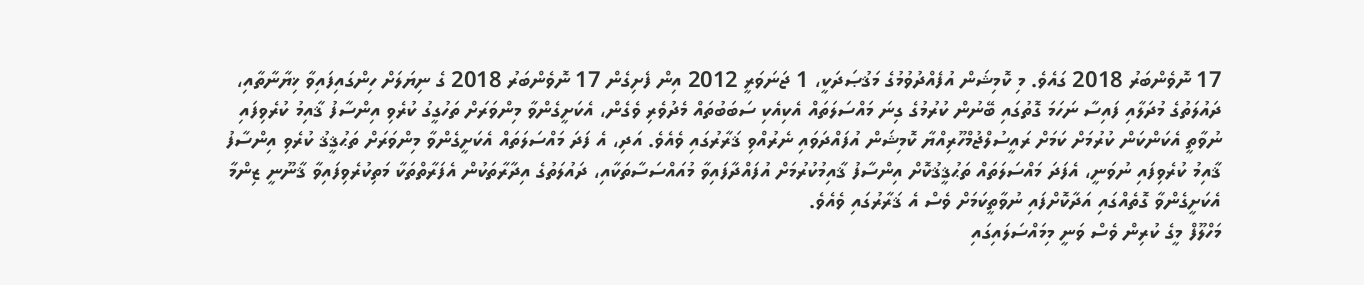17 ނޮވެންބަރު 2018 ގައެވެ. މި ކޮމިޝަން އުފެއްދުވުމުގެ މަޤުޞަދަކީ، 1 ޖަނަވަރީ 2012 އިން ފެށިގެން 17 ނޮވެންބަރު 2018 ގެ ނިޔަލަށް ހިންގައިފައިވާ ޚިޔާނާތާއި، ދައުލަތުގެ މުދަލާއި ފައިސާ ނަހަމަ ގޮތުގައި ބޭނުން ކުރުމުގެ ގިނަ މައްސަލަތައް އެކިއެކި ސަބަބުތައް މެދުވެރި ވެގެން، އެކަށީގެންވާ މިންވަރަށް ތަހުގީގު ކުރެވި އިންސާފު ޤާއިމު ކުރެވިފައި ނުވާތީ އެކަންކަން ކުރުމަށް ކަމަށް ރައީސުލްޖުމްހޫރިއްޔާ ކޮމިޝަން އުފައްދަވައި ނެރުއްވި ޤަރާރުގައި ވެއެވެ. އަދި، އެ ފަދަ މައްސަލަތައް އެކަށީގެންވާ މިންވަރަށް ތަޙުޤީޤު ކުރެވި އިންސާފު ޤާއިމު ކުރެވިފައި ނުވަނީ، އެފަދަ މައްސަލަތައް ތަޙުޤީޤުކޮށް އިންސާފު ޤާއިމުކުރުމަށް އުފައްދާފައިވާ މުއައްސަސާތަކާއި، ދައުލަތުގެ އިދާރާތަކުން އެފަރާތްތަކާ މަތިކުރެވިފައިވާ ޤާނޫނީ ޒިންމާ އެކަށީގެންވާ ގޮތެއްގައި އަދާކޮށްފައި ނުވާތީކަމަށް ވެސް އެ ޤަރާރުގައި ވެއެވެ.
މަހްލޫފް މީގެ ކުރިން ވެސް ވަނީ މިމައްސަލައިގައި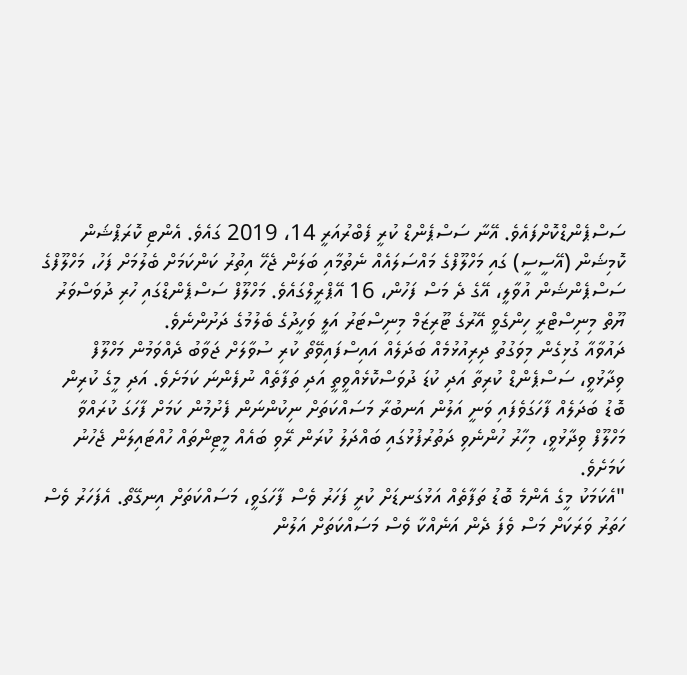ސަސްޕެންޑްކޮށްފައެވެ. އޭނާ ސަސްޕެންޑް ކުރީ ފެބްރުއަރީ 14، 2019 ގައެވެ. އެންޓި ކޮރަޕްޝަން ކޮމިޝަން (އޭސީސީ) ގައި މަހްލޫފްގެ މައްސަލައެއް ނެތުމާއި ބަލަން ޖެހޭ އިތުރު ކަންކަމަށް ބެލުމަށް ފަހު، މަހްލޫފްގެ ސަސްޕެންޝަން އުވާލީ، އޭގެ ދެ މަސް ފަހުން، 16 އޭޕްރީލްގައެވެ. މަހްލޫފް ސަސްޕެންޑްގައި ހުރި ދުވަސްވަރު ޔޫތް މިނިސްޓްރީ ހިންގެވީ އޭރުގެ ޓޫރިޒަމް މިނިސްޓަރު އަލީ ވަހީދުގެ ބެލުމުގެ ދަށުންނެވެ.
ދައުވާއާ ގުޅިގެން މިވަގުތު ދިރިއުޅުމެއް ބަދަލެއް އައިސްފައިވޭތޯ ކުރި ސުވާލަށް ޖަވާބު ދެއްވަމުން މަހްލޫފް ވިދާޅުވީ، ސަސްޕެންޑް ކުރިތާ އަދި ކުޑަ ދުވަސްކޮޅެއްވީތީ އަދި ތަފާތެއް ނުފެންނަ ކަމަށެވެ. އަދި މީގެ ކުރިން ބޮޑު ބަދަލެއް ފާހަގަވެފައި ވަނީ އަލުން އަނބުރާ މަސައްކަތަށް ނިކުންނަން ފެށުމުން ކަމަށް ފާހަގަ ކުރައްވާ މަހްލޫފް ވިދާޅުވީ، މިހާރު ހުންނެވި ދަތުރުފުޅުގައި ބައްދަލު ކުރަން ރޭވި ބައެއް މީޓިންތައް ހުއްޓައިލަން ޖެހުނު ކަމަށެވެ.
"އެކަމަކު މީގެ އެންމެ ބޮޑު ތަފާތެއް އަޅުގަނޑަށް ކުރީ ފަހަރު ވެސް ފާހަގަވީ، މަސައްކަތަށް އިނގޭތޯ. އެފަހަރު ވެސް ހަތަރު ވަރަކަށް މަސް ވެފަ ދެން އަނެއްކާ ވެސް މަސައްކަތަށް އަލުން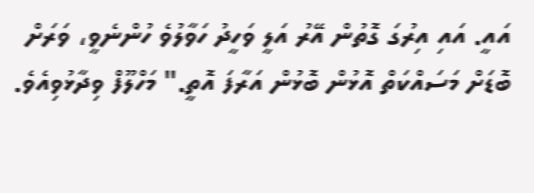އައީ. އައި އިރުގަ ގޮތުން އޭރު އަލީ ވަހީދު ހަވާލުވެ ހުންނެވީ، ވަރަށް ބޮޑަށް މަސައްކަތް އޮޅުން ބޮޅުން އަރާފަ އޮތީ." މަހްލޫފް ވިދާޅުވިއެވެ.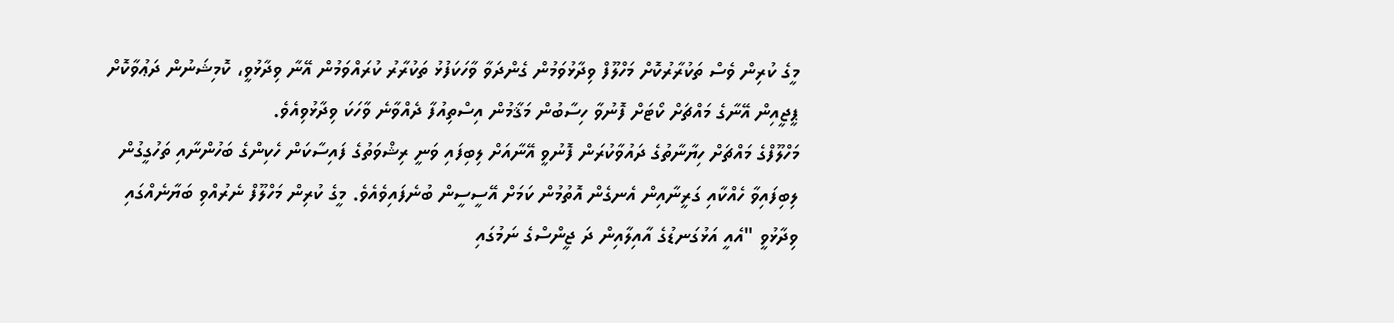މީގެ ކުރިން ވެސް ތަކުރާރުކޮށް މަހްލޫފް ވިދާޅުވަމުން ގެންދަވާ ވާހަކަފުޅު ތަކުރާރު ކުރައްވަމުން އޭނާ ވިދާޅުވީ، ކޮމިޝަނުން ދަޢުވާކޮށް ޕީޖީއިން އޭނާގެ މައްޗަށް ކޯޓަށް ފޮނުވާ ހިސާބުން މަޤާމުން އިސްތިއުފާ ދެއްވާނެ ވާހަކަ ވިދާޅުވިއެވެ.
މަހްލޫފްގެ މައްޗަށް ހިޔާނާތުގެ ދައުވާކުރަން ފޮނުވީ އޭނާއަށް ލިބިފައި ވަނީ ރިޝްވަތުގެ ފައިސާކަން ހެކިންގެ ބަހުންނާއި ތަހުގީގުން ލިބިފައިވާ ހެއްކާއި ގަރީނާއިން އެނގެން އޮތުމުން ކަމަށް އޭސީސީން ބުނެފައިވެއެވެ. މީގެ ކުރިން މަހްލޫފް ނެރުއްވި ބަޔާނެއްގައި ވިދާޅުވީ "އެއީ އަޅުގަނޑުގެ އާއިލާއިން ދަ ޖީންސްގެ ނަމުގައި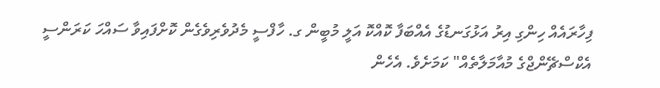ފިހާރައެއް ހިންގި އިރު އަޅުގަނޑުގެ އެއްބަފާ ކޮއްކޮ އަލީ މުބީން ގ. ހާފްސީ މެދުވެރިވެގެން ކޮށްފައިވާ ސައްހަ ކަރަންސީ އެކްސްޗޭންޖްގެ މުއާމަލާތެއް" ކަމަށެވެ. އެހެން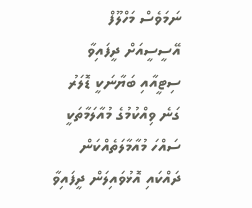ނަމަވެސް މަހްލޫފް އޭސީސީއަށް ދީފައިވާ ސިޓީއާއި ބަޔާނަކީ ޑޮލަރު ގަނެ ވިއްކުމުގެ މުއާލަމާތަކީ ސައްހަ މުއާމާލަތެއްކަން ދައްކައި އޮޅުވައިލަން ދީފައިވާ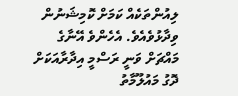ލިއުންތަކެއް ކަމަށް ކޮމިޝަނުން ވިދާޅުވެއެވެ. އެހެންވެ އޭނާގެ މައްޗަށް ވަނީ ރަސްމީ އިދާރާއަކަށް ދޮގު މައުލޫމާތު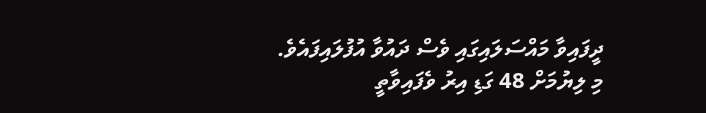ދީފައިވާ މައްސަލައިގައި ވެސް ދައުވާ އުފުލައިފައެވެ.
މި ލިޔުމަށް 48 ގަޑި އިރު ވެފައިވާތީ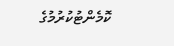ކޮމެންޓުކުރުމުގެ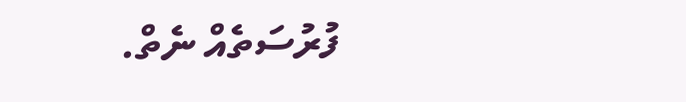ފުރުސަތެއް ނެތް.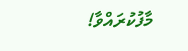މާފުކުރައްވާ!